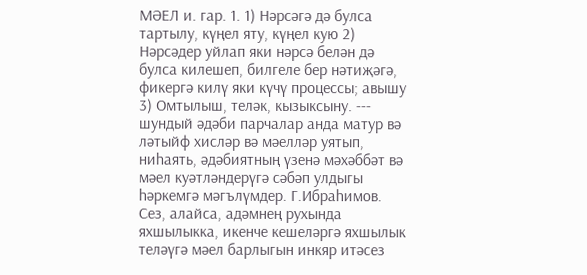МӘЕЛ и. гар. 1. 1) Нәрсәгә дә булса тартылу, күңел яту, күңел кую 2) Нәрсәдер уйлап яки нәрсә белән дә булса килешеп, билгеле бер нәтиҗәгә, фикергә килү яки күчү процессы; авышу 3) Омтылыш, теләк, кызыксыну. --- шундый әдәби парчалар анда матур вә ләтыйф хисләр вә мәелләр уятып, ниһаять, әдәбиятның үзенә мәхәббәт вә мәел куәтләндерүгә сәбәп улдыгы һәркемгә мәгълүмдер. Г.Ибраһимов. Сез, алайса, адәмнең рухында яхшылыкка, икенче кешеләргә яхшылык теләүгә мәел барлыгын инкяр итәсез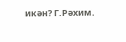икән? Г.Рәхим.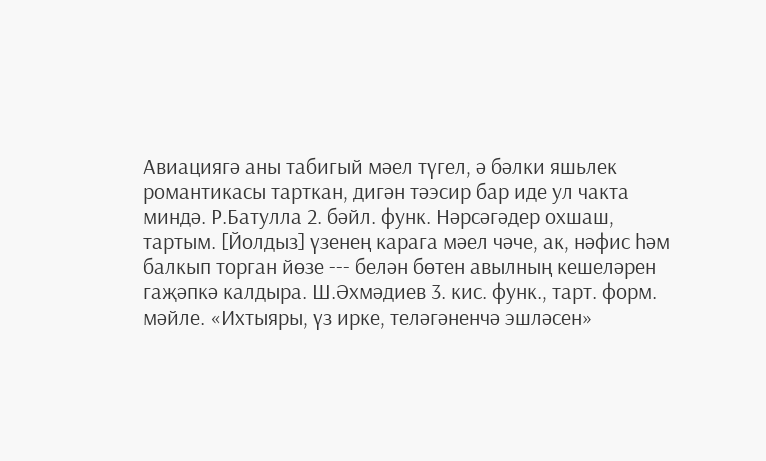Авиациягә аны табигый мәел түгел, ә бәлки яшьлек романтикасы тарткан, дигән тәэсир бар иде ул чакта миндә. Р.Батулла 2. бәйл. функ. Нәрсәгәдер охшаш, тартым. [Йолдыз] үзенең карага мәел чәче, ак, нәфис һәм балкып торган йөзе --- белән бөтен авылның кешеләрен гаҗәпкә калдыра. Ш.Әхмәдиев 3. кис. функ., тарт. форм. мәйле. «Ихтыяры, үз ирке, теләгәненчә эшләсен»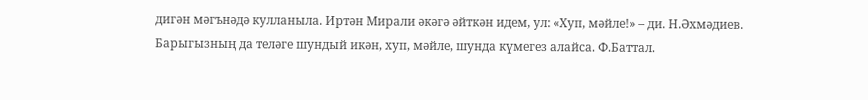дигән мәгънәдә кулланыла. Иртән Мирали әкәгә әйткән идем, ул: «Хуп, мәйле!» – ди. Н.Әхмәдиев. Барыгызның да теләге шундый икән, хуп, мәйле, шунда күмегез алайса. Ф.Баттал.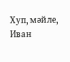Хуп, мәйле, Иван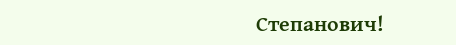Степанович!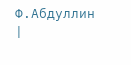Ф.Абдуллин |